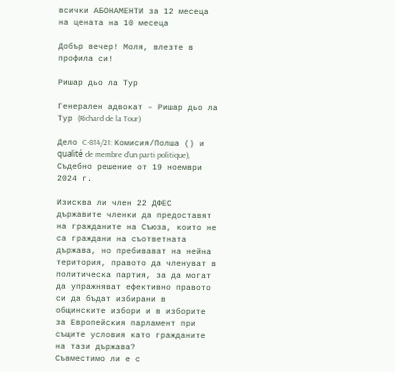всички АБОНАМЕНТИ за 12 месеца на цената на 10 месеца

Добър вечер! Моля, влезте в профила си!

Ришар дьо ла Тур

Генерален адвокат – Ришар дьо ла Тур (Richard de la Tour)

Дело C-814/21: Комисия/Полша () и qualité de membre d’un parti politique), Съдебно решение от 19 ноември 2024 г.

Изисква ли член 22 ДФЕС държавите членки да предоставят на гражданите на Съюза, които не са граждани на съответната държава, но пребивават на нейна територия, правото да членуват в политическа партия, за да могат да упражняват ефективно правото си да бъдат избирани в общинските избори и в изборите за Европейския парламент при същите условия като гражданите на тази държава?
Съвместимо ли е с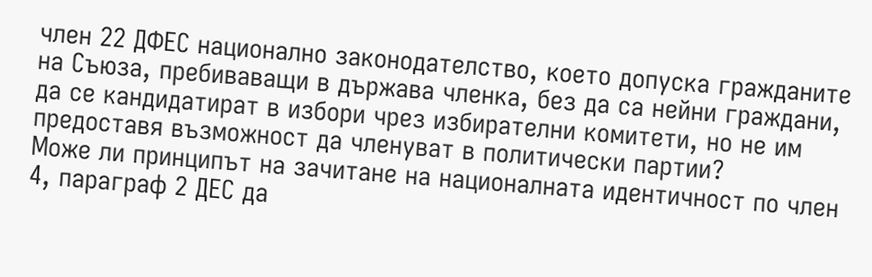член 22 ДФЕС национално законодателство, което допуска гражданите на Съюза, пребиваващи в държава членка, без да са нейни граждани, да се кандидатират в избори чрез избирателни комитети, но не им предоставя възможност да членуват в политически партии?
Може ли принципът на зачитане на националната идентичност по член 4, параграф 2 ДЕС да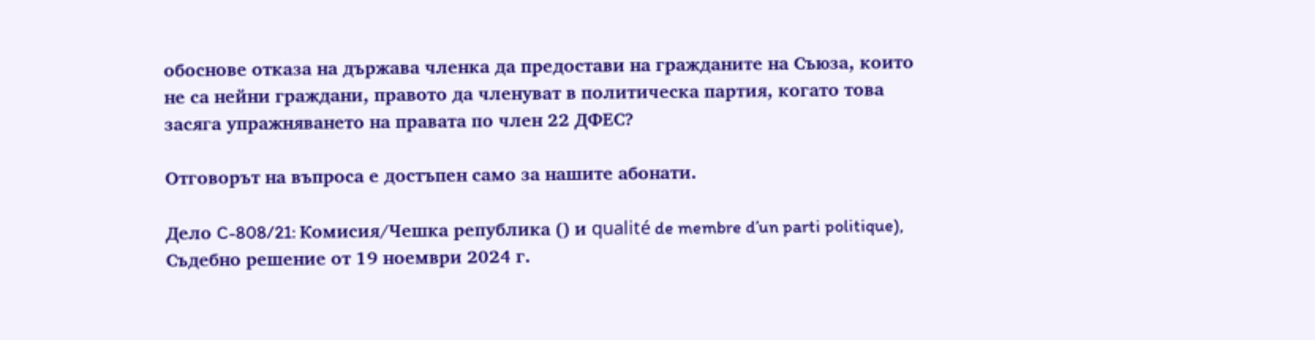обоснове отказа на държава членка да предостави на гражданите на Съюза, които не са нейни граждани, правото да членуват в политическа партия, когато това засяга упражняването на правата по член 22 ДФЕС?

Отговорът на въпроса е достъпен само за нашите абонати.

Дело C-808/21: Комисия/Чешка република () и qualité de membre d’un parti politique), Съдебно решение от 19 ноември 2024 г.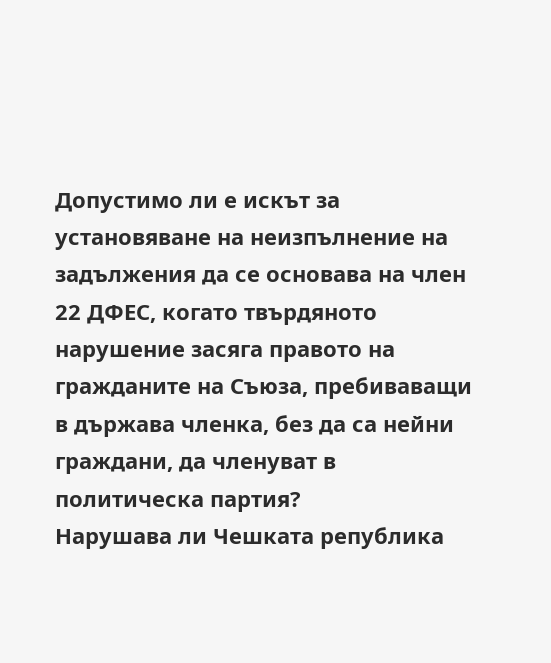Допустимо ли е искът за установяване на неизпълнение на задължения да се основава на член 22 ДФЕС, когато твърдяното нарушение засяга правото на гражданите на Съюза, пребиваващи в държава членка, без да са нейни граждани, да членуват в политическа партия?
Нарушава ли Чешката република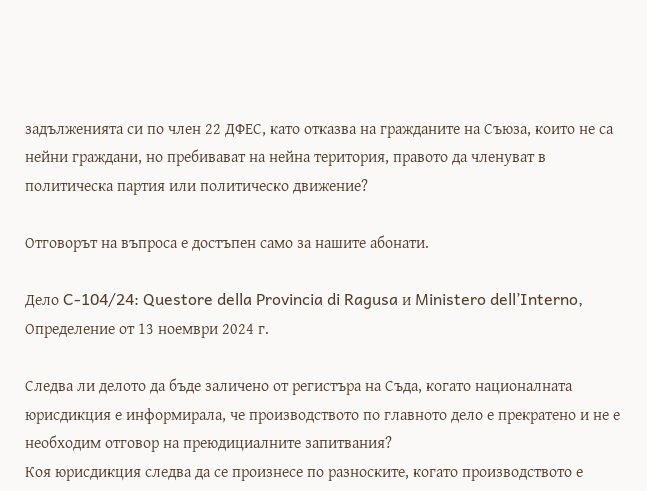задълженията си по член 22 ДФЕС, като отказва на гражданите на Съюза, които не са нейни граждани, но пребивават на нейна територия, правото да членуват в политическа партия или политическо движение?

Отговорът на въпроса е достъпен само за нашите абонати.

Дело C-104/24: Questore della Provincia di Ragusa и Ministero dell’Interno, Определение от 13 ноември 2024 г.

Следва ли делото да бъде заличено от регистъра на Съда, когато националната юрисдикция е информирала, че производството по главното дело е прекратено и не е необходим отговор на преюдициалните запитвания?
Коя юрисдикция следва да се произнесе по разноските, когато производството е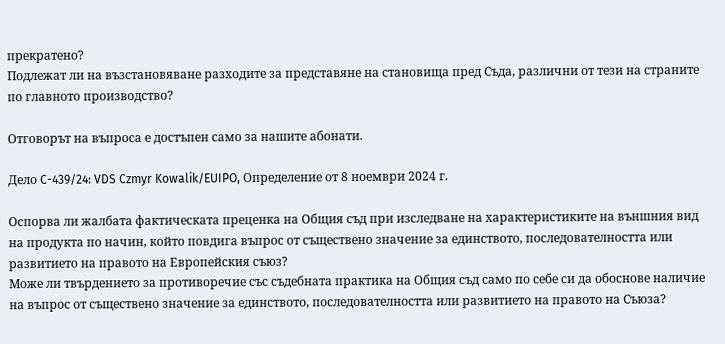прекратено?
Подлежат ли на възстановяване разходите за представяне на становища пред Съда, различни от тези на страните по главното производство?

Отговорът на въпроса е достъпен само за нашите абонати.

Дело C-439/24: VDS Czmyr Kowalik/EUIPO, Определение от 8 ноември 2024 г.

Оспорва ли жалбата фактическата преценка на Общия съд при изследване на характеристиките на външния вид на продукта по начин, който повдига въпрос от съществено значение за единството, последователността или развитието на правото на Европейския съюз?
Може ли твърдението за противоречие със съдебната практика на Общия съд само по себе си да обоснове наличие на въпрос от съществено значение за единството, последователността или развитието на правото на Съюза?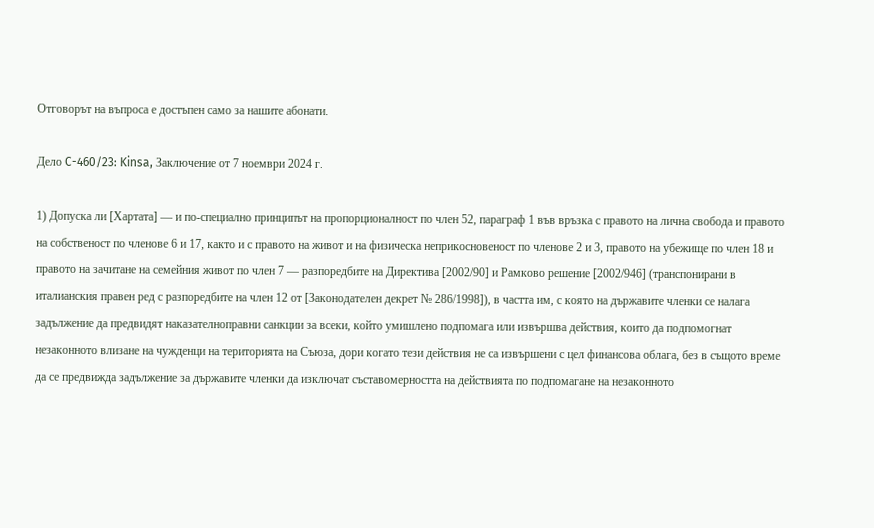Отговорът на въпроса е достъпен само за нашите абонати.

Дело C-460/23: Kinsa, Заключение от 7 ноември 2024 г.

1) Допуска ли [Хартата] — и по-специално принципът на пропорционалност по член 52, параграф 1 във връзка с правото на лична свобода и правото на собственост по членове 6 и 17, както и с правото на живот и на физическа неприкосновеност по членове 2 и 3, правото на убежище по член 18 и правото на зачитане на семейния живот по член 7 — разпоредбите на Директива [2002/90] и Рамково решение [2002/946] (транспонирани в италианския правен ред с разпоредбите на член 12 от [Законодателен декрет № 286/1998]), в частта им, с която на държавите членки се налага задължение да предвидят наказателноправни санкции за всеки, който умишлено подпомага или извършва действия, които да подпомогнат незаконното влизане на чужденци на територията на Съюза, дори когато тези действия не са извършени с цел финансова облага, без в същото време да се предвижда задължение за държавите членки да изключат съставомерността на действията по подпомагане на незаконното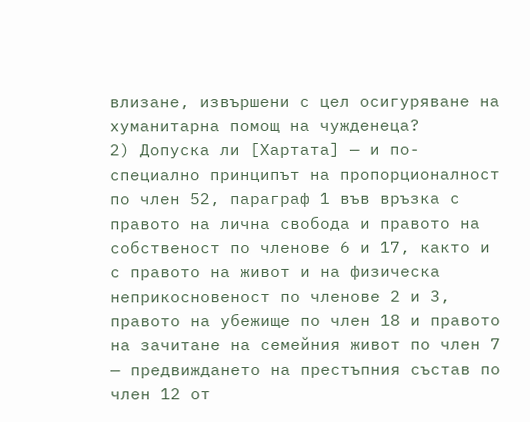влизане, извършени с цел осигуряване на хуманитарна помощ на чужденеца?
2) Допуска ли [Хартата] — и по-специално принципът на пропорционалност по член 52, параграф 1 във връзка с правото на лична свобода и правото на собственост по членове 6 и 17, както и с правото на живот и на физическа неприкосновеност по членове 2 и 3, правото на убежище по член 18 и правото на зачитане на семейния живот по член 7 — предвиждането на престъпния състав по член 12 от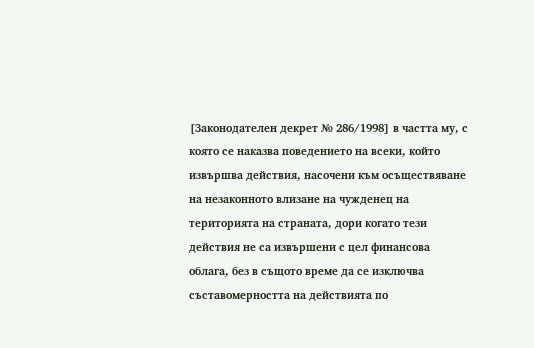[Законодателен декрет № 286/1998] в частта му, с която се наказва поведението на всеки, който извършва действия, насочени към осъществяване на незаконното влизане на чужденец на територията на страната, дори когато тези действия не са извършени с цел финансова облага, без в същото време да се изключва съставомерността на действията по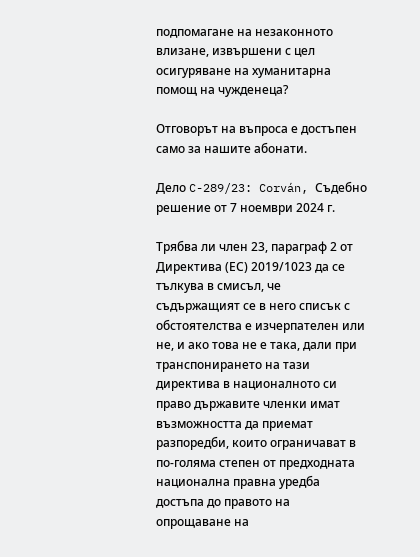подпомагане на незаконното влизане, извършени с цел осигуряване на хуманитарна помощ на чужденеца?

Отговорът на въпроса е достъпен само за нашите абонати.

Дело C-289/23: Corván, Съдебно решение от 7 ноември 2024 г.

Трябва ли член 23, параграф 2 от Директива (ЕС) 2019/1023 да се тълкува в смисъл, че съдържащият се в него списък с обстоятелства е изчерпателен или не, и ако това не е така, дали при транспонирането на тази директива в националното си право държавите членки имат възможността да приемат разпоредби, които ограничават в по-голяма степен от предходната национална правна уредба достъпа до правото на опрощаване на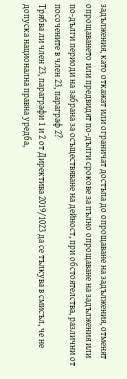задължения, като откажат или ограничат достъпа до опрощаване на задължения, отменят опрощаването или предвидят по-дълги срокове за пълно опрощаване на задължения или по-дълги периоди на забрана за осъществяване на дейност, при обстоятелства, различни от посочените в член 23, параграф 2?
Трябва ли член 23, параграфи 1 и 2 от Директива 2019/1023 да се тълкува в смисъл, че не допуска национална правна уредба,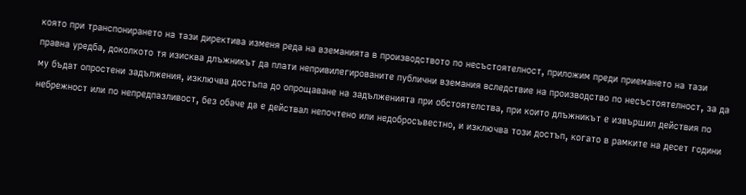която при транспонирането на тази директива изменя реда на вземанията в производството по несъстоятелност, приложим преди приемането на тази правна уредба, доколкото тя изисква длъжникът да плати непривилегированите публични вземания вследствие на производство по несъстоятелност, за да му бъдат опростени задължения, изключва достъпа до опрощаване на задълженията при обстоятелства, при които длъжникът е извършил действия по небрежност или по непредпазливост, без обаче да е действал непочтено или недобросъвестно, и изключва този достъп, когато в рамките на десет години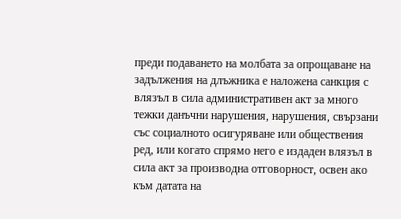преди подаването на молбата за опрощаване на задължения на длъжника е наложена санкция с влязъл в сила административен акт за много тежки данъчни нарушения, нарушения, свързани със социалното осигуряване или обществения ред, или когато спрямо него е издаден влязъл в сила акт за производна отговорност, освен ако към датата на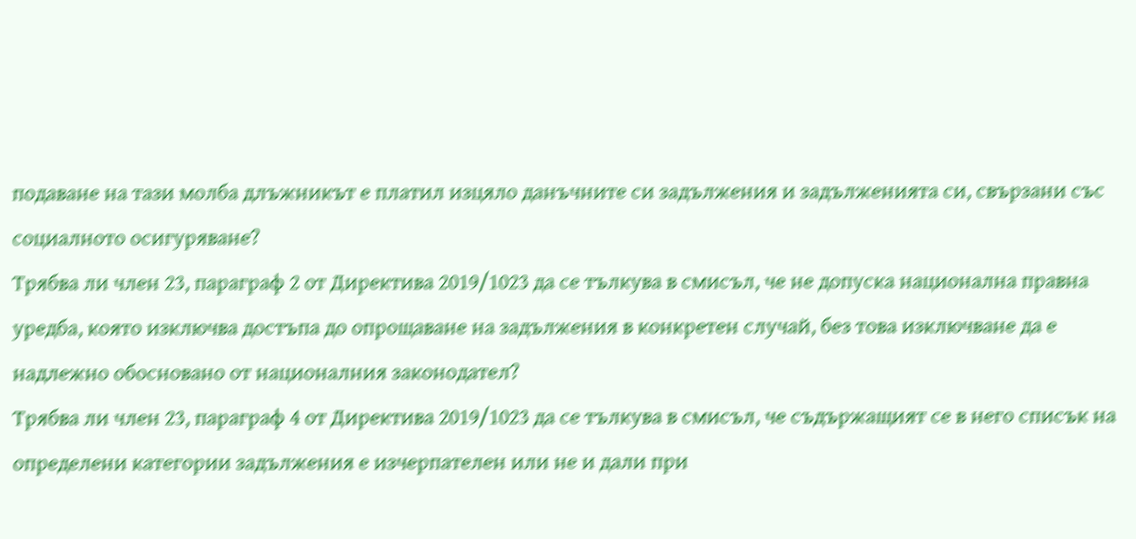подаване на тази молба длъжникът е платил изцяло данъчните си задължения и задълженията си, свързани със социалното осигуряване?
Трябва ли член 23, параграф 2 от Директива 2019/1023 да се тълкува в смисъл, че не допуска национална правна уредба, която изключва достъпа до опрощаване на задължения в конкретен случай, без това изключване да е надлежно обосновано от националния законодател?
Трябва ли член 23, параграф 4 от Директива 2019/1023 да се тълкува в смисъл, че съдържащият се в него списък на определени категории задължения е изчерпателен или не и дали при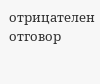отрицателен отговор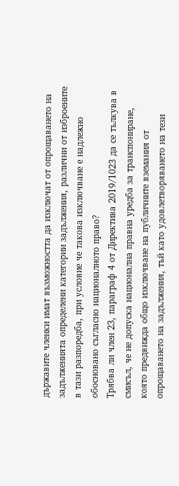държавите членки имат възможността да изключат от опрощаването на задълженията определени категории задължения, различни от изброените в тази разпоредба, при условие че такова изключване е надлежно обосновано съгласно националното право?
Трябва ли член 23, параграф 4 от Директива 2019/1023 да се тълкува в смисъл, че не допуска национална правна уредба за транспониране, която предвижда общо изключване на публичните вземания от опрощаването на задължения, тъй като удовлетворяването на тези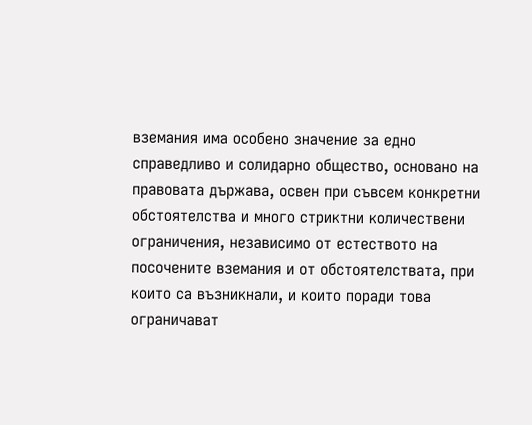вземания има особено значение за едно справедливо и солидарно общество, основано на правовата държава, освен при съвсем конкретни обстоятелства и много стриктни количествени ограничения, независимо от естеството на посочените вземания и от обстоятелствата, при които са възникнали, и които поради това ограничават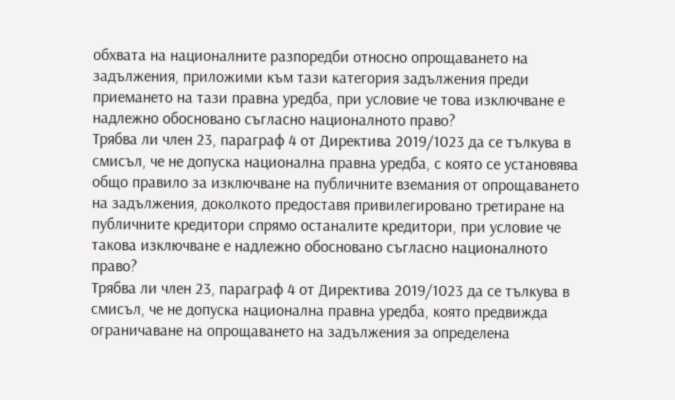обхвата на националните разпоредби относно опрощаването на задължения, приложими към тази категория задължения преди приемането на тази правна уредба, при условие че това изключване е надлежно обосновано съгласно националното право?
Трябва ли член 23, параграф 4 от Директива 2019/1023 да се тълкува в смисъл, че не допуска национална правна уредба, с която се установява общо правило за изключване на публичните вземания от опрощаването на задължения, доколкото предоставя привилегировано третиране на публичните кредитори спрямо останалите кредитори, при условие че такова изключване е надлежно обосновано съгласно националното право?
Трябва ли член 23, параграф 4 от Директива 2019/1023 да се тълкува в смисъл, че не допуска национална правна уредба, която предвижда ограничаване на опрощаването на задължения за определена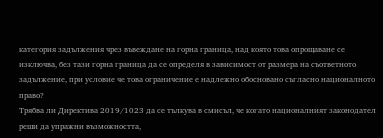категория задължения чрез въвеждане на горна граница, над която това опрощаване се изключва, без тази горна граница да се определя в зависимост от размера на съответното задължение, при условие че това ограничение е надлежно обосновано съгласно националното право?
Трябва ли Директива 2019/1023 да се тълкува в смисъл, че когато националният законодател реши да упражни възможността,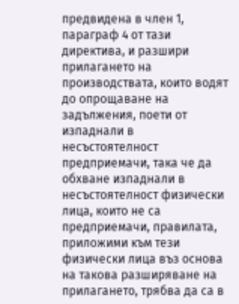предвидена в член 1, параграф 4 от тази директива, и разшири прилагането на производствата, които водят до опрощаване на задължения, поети от изпаднали в несъстоятелност предприемачи, така че да обхване изпаднали в несъстоятелност физически лица, които не са предприемачи, правилата, приложими към тези физически лица въз основа на такова разширяване на прилагането, трябва да са в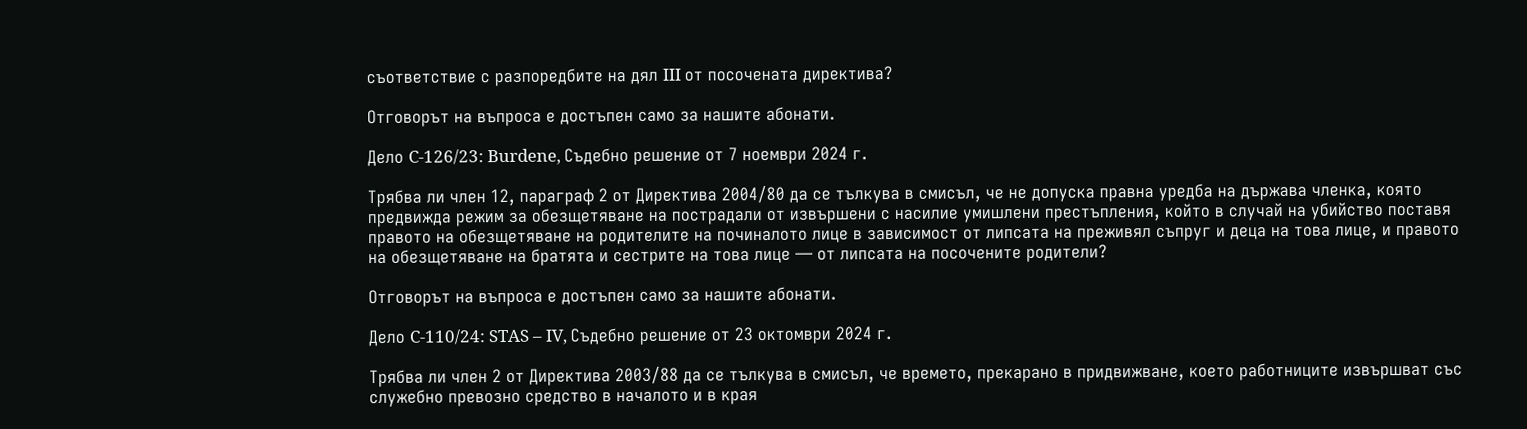съответствие с разпоредбите на дял III от посочената директива?

Отговорът на въпроса е достъпен само за нашите абонати.

Дело C-126/23: Burdene, Съдебно решение от 7 ноември 2024 г.

Трябва ли член 12, параграф 2 от Директива 2004/80 да се тълкува в смисъл, че не допуска правна уредба на държава членка, която предвижда режим за обезщетяване на пострадали от извършени с насилие умишлени престъпления, който в случай на убийство поставя правото на обезщетяване на родителите на починалото лице в зависимост от липсата на преживял съпруг и деца на това лице, и правото на обезщетяване на братята и сестрите на това лице — от липсата на посочените родители?

Отговорът на въпроса е достъпен само за нашите абонати.

Дело C-110/24: STAS – IV, Съдебно решение от 23 октомври 2024 г.

Трябва ли член 2 от Директива 2003/88 да се тълкува в смисъл, че времето, прекарано в придвижване, което работниците извършват със служебно превозно средство в началото и в края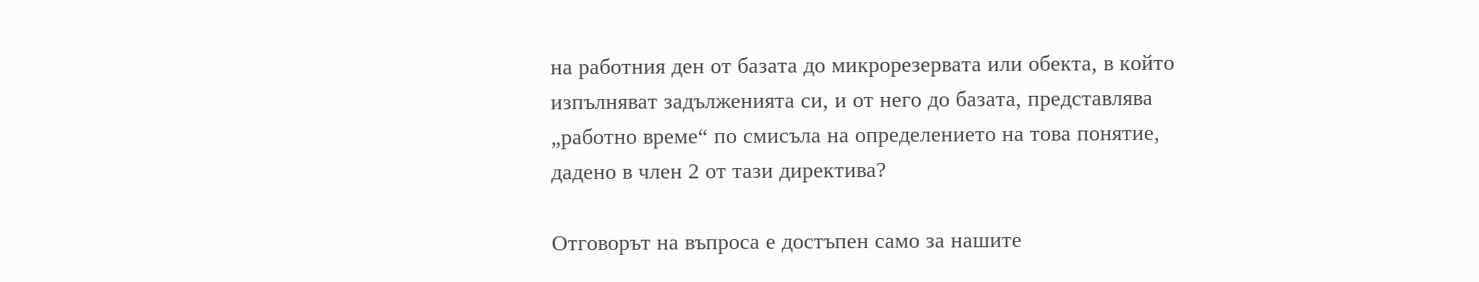на работния ден от базата до микрорезервата или обекта, в който изпълняват задълженията си, и от него до базата, представлява „работно време“ по смисъла на определението на това понятие, дадено в член 2 от тази директива?

Отговорът на въпроса е достъпен само за нашите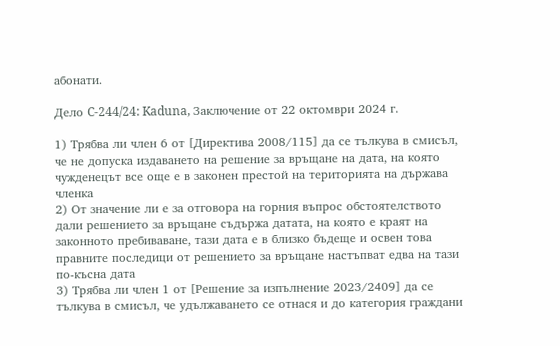абонати.

Дело C-244/24: Kaduna, Заключение от 22 октомври 2024 г.

1) Трябва ли член 6 от [Директива 2008/115] да се тълкува в смисъл, че не допуска издаването на решение за връщане на дата, на която чужденецът все още е в законен престой на територията на държава членка
2) От значение ли е за отговора на горния въпрос обстоятелството дали решението за връщане съдържа датата, на която е краят на законното пребиваване, тази дата е в близко бъдеще и освен това правните последици от решението за връщане настъпват едва на тази по-късна дата
3) Трябва ли член 1 от [Решение за изпълнение 2023/2409] да се тълкува в смисъл, че удължаването се отнася и до категория граждани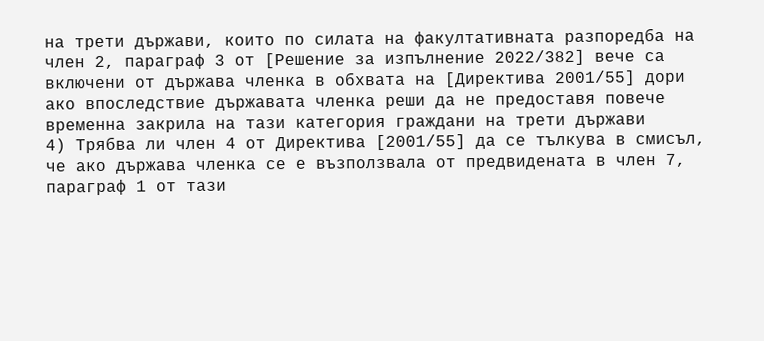на трети държави, които по силата на факултативната разпоредба на член 2, параграф 3 от [Решение за изпълнение 2022/382] вече са включени от държава членка в обхвата на [Директива 2001/55] дори ако впоследствие държавата членка реши да не предоставя повече временна закрила на тази категория граждани на трети държави
4) Трябва ли член 4 от Директива [2001/55] да се тълкува в смисъл, че ако държава членка се е възползвала от предвидената в член 7, параграф 1 от тази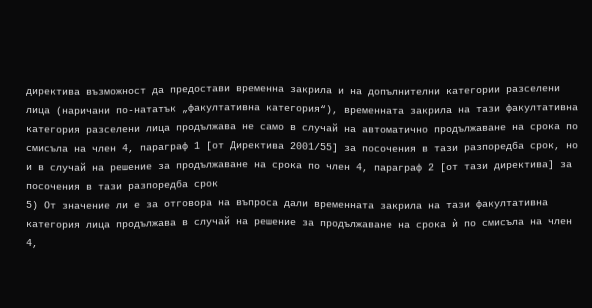директива възможност да предостави временна закрила и на допълнителни категории разселени лица (наричани по-нататък „факултативна категория“), временната закрила на тази факултативна категория разселени лица продължава не само в случай на автоматично продължаване на срока по смисъла на член 4, параграф 1 [от Директива 2001/55] за посочения в тази разпоредба срок, но и в случай на решение за продължаване на срока по член 4, параграф 2 [от тази директива] за посочения в тази разпоредба срок
5) От значение ли е за отговора на въпроса дали временната закрила на тази факултативна категория лица продължава в случай на решение за продължаване на срока ѝ по смисъла на член 4,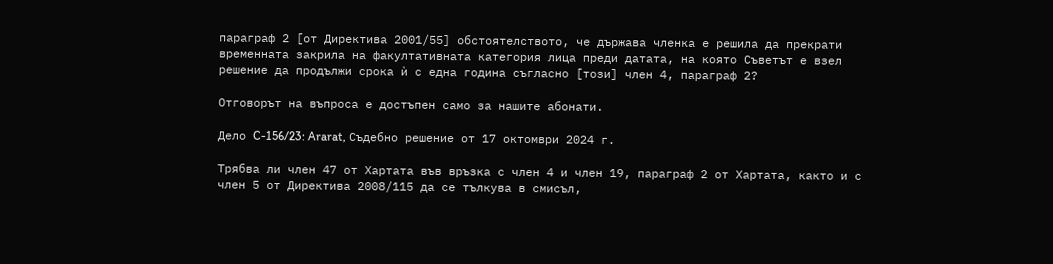параграф 2 [от Директива 2001/55] обстоятелството, че държава членка е решила да прекрати временната закрила на факултативната категория лица преди датата, на която Съветът е взел решение да продължи срока ѝ с една година съгласно [този] член 4, параграф 2?

Отговорът на въпроса е достъпен само за нашите абонати.

Дело C-156/23: Ararat, Съдебно решение от 17 октомври 2024 г.

Трябва ли член 47 от Хартата във връзка с член 4 и член 19, параграф 2 от Хартата, както и с член 5 от Директива 2008/115 да се тълкува в смисъл,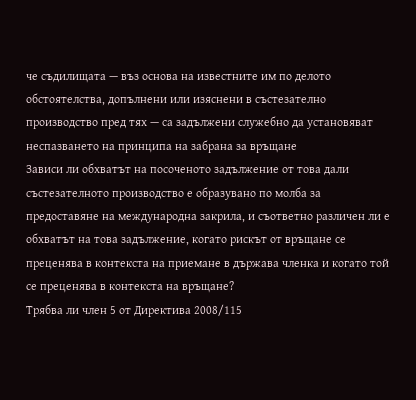че съдилищата — въз основа на известните им по делото обстоятелства, допълнени или изяснени в състезателно производство пред тях — са задължени служебно да установяват неспазването на принципа на забрана за връщане
Зависи ли обхватът на посоченото задължение от това дали състезателното производство е образувано по молба за предоставяне на международна закрила, и съответно различен ли е обхватът на това задължение, когато рискът от връщане се преценява в контекста на приемане в държава членка и когато той се преценява в контекста на връщане?
Трябва ли член 5 от Директива 2008/115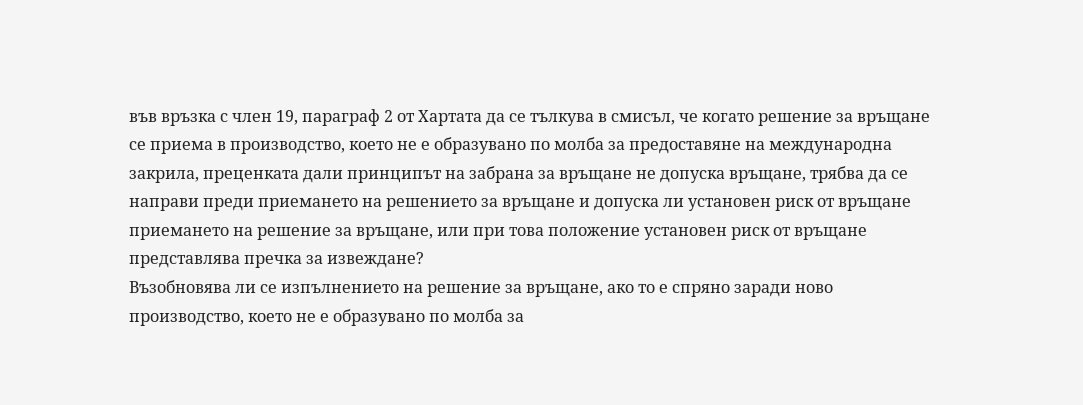във връзка с член 19, параграф 2 от Хартата да се тълкува в смисъл, че когато решение за връщане се приема в производство, което не е образувано по молба за предоставяне на международна закрила, преценката дали принципът на забрана за връщане не допуска връщане, трябва да се направи преди приемането на решението за връщане и допуска ли установен риск от връщане приемането на решение за връщане, или при това положение установен риск от връщане представлява пречка за извеждане?
Възобновява ли се изпълнението на решение за връщане, ако то е спряно заради ново производство, което не е образувано по молба за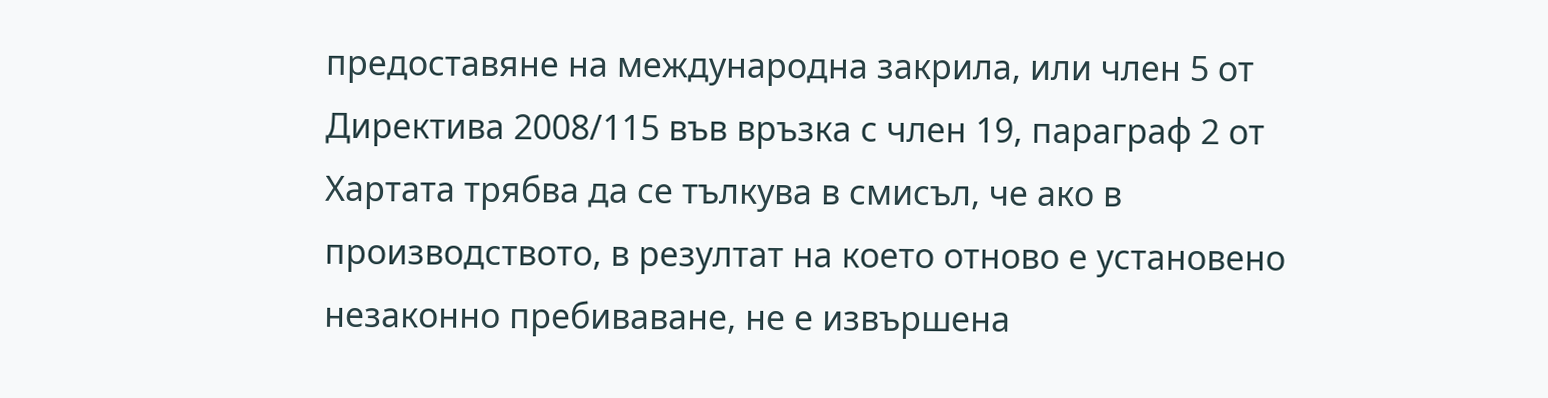предоставяне на международна закрила, или член 5 от Директива 2008/115 във връзка с член 19, параграф 2 от Хартата трябва да се тълкува в смисъл, че ако в производството, в резултат на което отново е установено незаконно пребиваване, не е извършена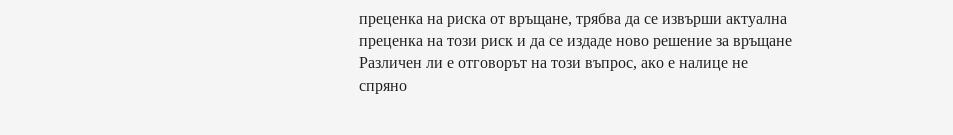преценка на риска от връщане, трябва да се извърши актуална преценка на този риск и да се издаде ново решение за връщане
Различен ли е отговорът на този въпрос, ако е налице не спряно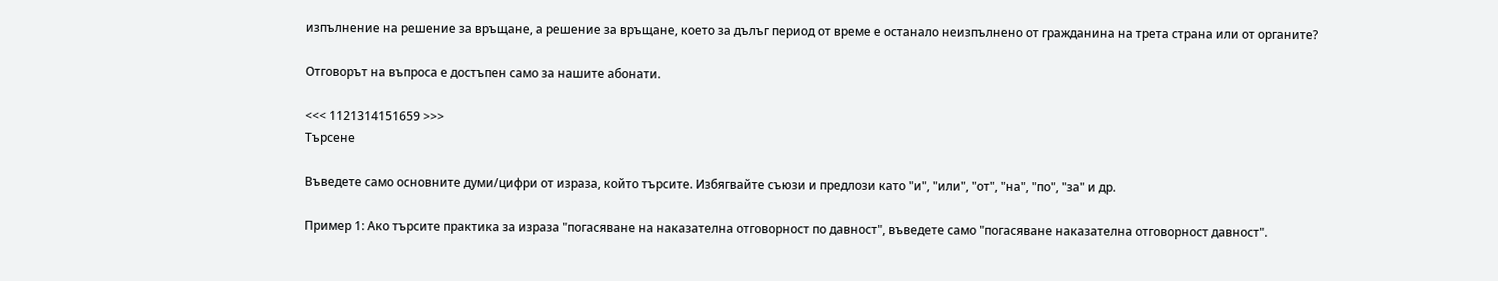изпълнение на решение за връщане, а решение за връщане, което за дълъг период от време е останало неизпълнено от гражданина на трета страна или от органите?

Отговорът на въпроса е достъпен само за нашите абонати.

<<< 1121314151659 >>>
Търсене

Въведете само основните думи/цифри от израза, който търсите. Избягвайте съюзи и предлози като "и", "или", "от", "на", "по", "за" и др.

Пример 1: Ако търсите практика за израза "погасяване на наказателна отговорност по давност", въведете само "погасяване наказателна отговорност давност".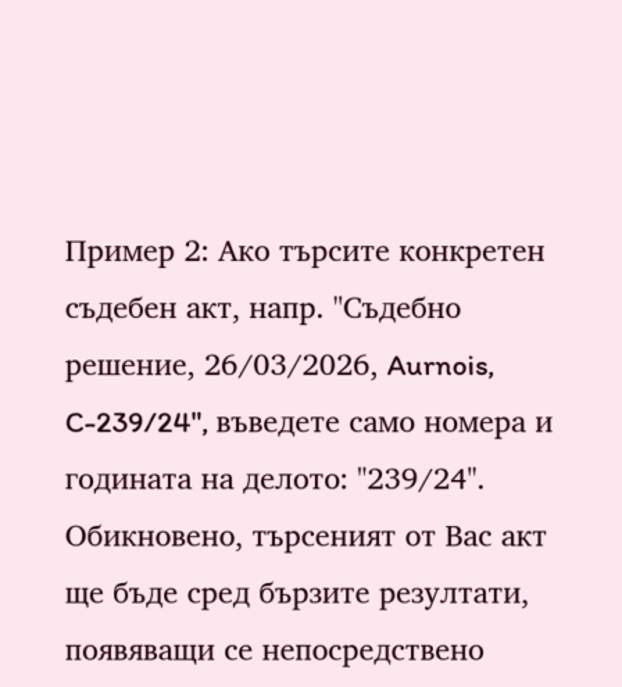Пример 2: Ако търсите конкретен съдебен акт, напр. "Съдебно решение, 26/03/2026, Aurnois, C-239/24", въведете само номера и годината на делото: "239/24".
Обикновено, търсеният от Вас акт ще бъде сред бързите резултати, появяващи се непосредствено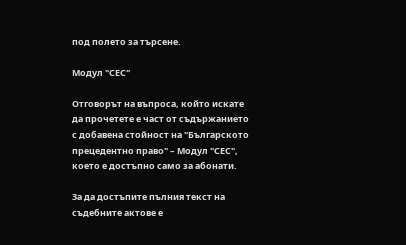под полето за търсене.

Модул "СЕС"

Отговорът на въпроса, който искате да прочетете е част от съдържанието с добавена стойност на "Българското прецедентно право" – Модул "СЕС", което е достъпно само за абонати.

За да достъпите пълния текст на съдебните актове е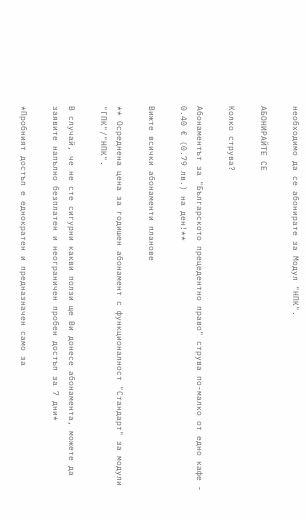необходимо да се абонирате за Модул "НПК".

АБОНИРАЙТЕ СЕ

Колко струва?

Абонаментът за "Българското прецедентно право" струва по-малко от едно кафе - 0.40 € (0.79 лв.) на ден!**

Вижте всички абонаменти планове

** Осреднена цена за годишен абонамент с функционалност "Стандарт" за модули "ГПК"/"НПК".

В случай, че не сте сигурни какви ползи ще Ви донесе абонамента, можете да заявите напълно безплатен и неограничен пробен достъп за 7 дни*

*Пробният достъп е еднократен и предназначен само за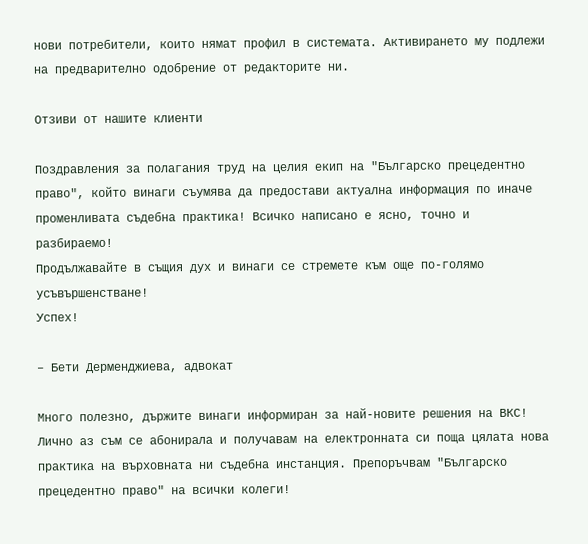нови потребители, които нямат профил в системата. Активирането му подлежи на предварително одобрение от редакторите ни.

Отзиви от нашите клиенти

Поздравления за полагания труд на целия екип на "Българско прецедентно право", който винаги съумява да предостави актуална информация по иначе променливата съдебна практика! Всичко написано е ясно, точно и разбираемо!
Продължавайте в същия дух и винаги се стремете към още по-голямо усъвършенстване!
Успех!

– Бети Дерменджиева, адвокат

Много полезно, държите винаги информиран за най-новите решения на ВКС! Лично аз съм се абонирала и получавам на електронната си поща цялата нова практика на върховната ни съдебна инстанция. Препоръчвам "Българско прецедентно право" на всички колеги!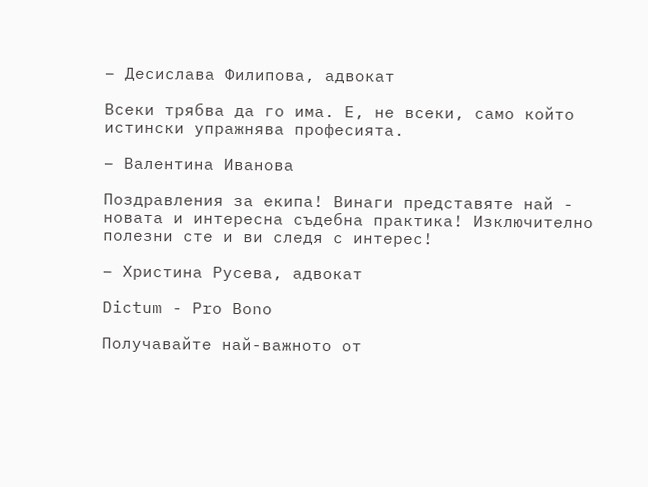– Десислава Филипова, адвокат

Всеки трябва да го има. Е, не всеки, само който истински упражнява професията.

– Валентина Иванова

Поздравления за екипа! Винаги представяте най - новата и интересна съдебна практика! Изключително полезни сте и ви следя с интерес!

– Христина Русева, адвокат

Dictum - Pro Bono

Получавайте най-важното от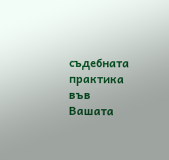съдебната практика във Вашата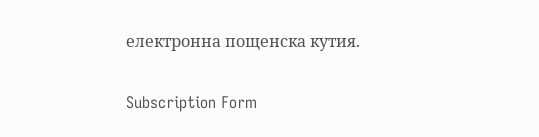електронна пощенска кутия.

Subscription Form